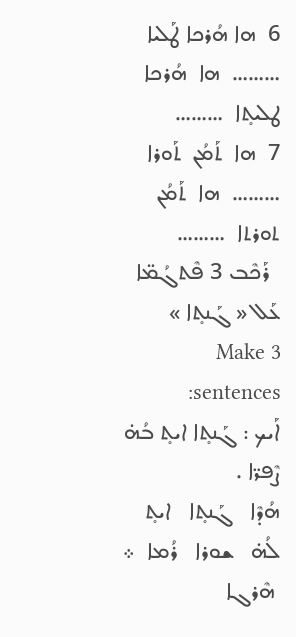6  ܗܐ ܗܳܪܟܐ ܛܰ‍ܠܝܐ  ………  ܗܐ  ܗܳܪܟܐ ܛ‍ܠܝܬ̥ܐ  ………
7  ܗܐ  ܬܰܡܳܢ  ܬܰܘܪܐ  ………  ܗܐ  ܬܰܡܳܢ  ܬܘܪܬܐ  ………
  ܪܰܟܶܒ 3 ܦܶܬܓܳܡ̈ܐ ܥܰܠ « ܓܰܢܬ̥ܐ »   Make 3 sentences:
ܐܰܝܟ : ܓܰܢܬ̥ܐ ܐܝܬ̥ ܒܳܗ̇ ܨܶܦܪ̈ܐ .
ܗܳܕܶܐ   ܓܰܢܬ̥ܐ   ܐܝܬ̥   ܠܳܗ̇   ܫܘܪܐ   ܪܳܡܐ  ܀
 ܗܶܪܓܐ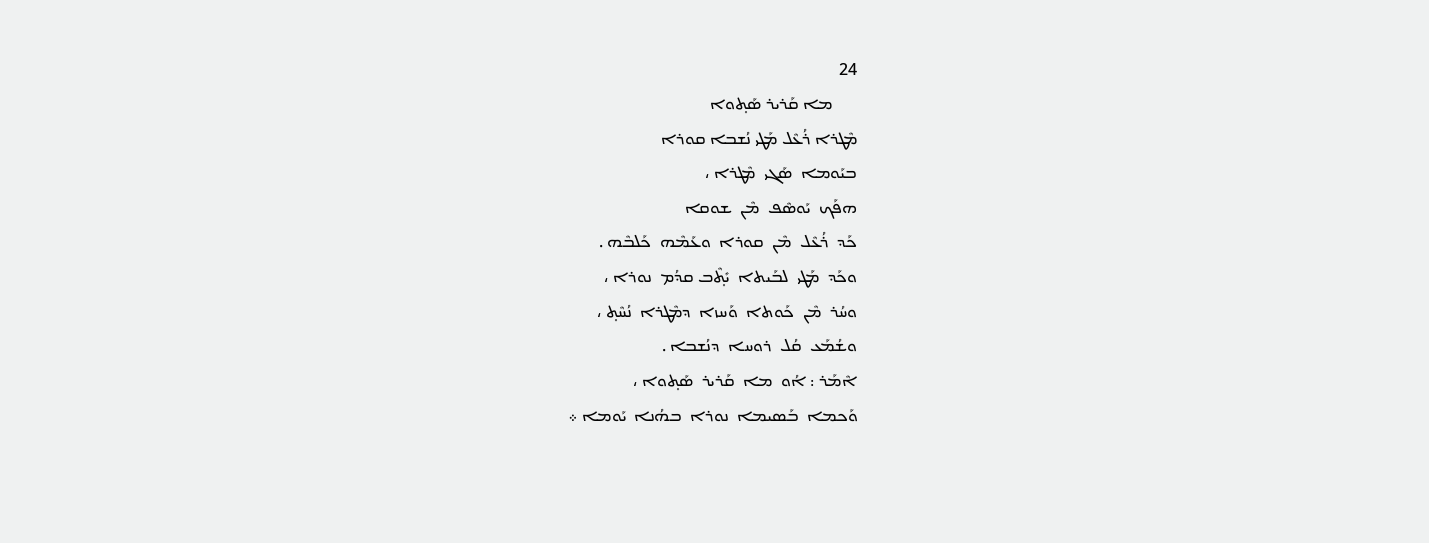24
      ܡܐ ܩܰܪܝܪ ܣܰܬ̥ܘܐ
ܡܶܛܪܐ ܪܳܥܶܠ ܡܰܛܝ ܢܳܫܒܐ ܩܘܪܐ
ܒܝܰܘܡܐ  ܣܰܓܝ  ܡܶܛܪܐ ،
ܗܦܰܟ  ܝܰܘܣܶܦ  ܡܶܢ  ܫܘܩܐ
ܟܰܕ  ܪܳܥܶܠ  ܡܶܢ  ܩܘܪܐ  ܘܥܰܡܶܗ  ܟܰ‍ܠܒܶܗ .
ܘܟܰܕ  ܡܰܛܝ  ܠܒܰܝܬܐ  ܝܺܬ̥ܶܒ ܩܕܳܡ  ܢܘܪܐ ،
ܘܚܳܪ  ܡܶܢ  ܟܰܘܬܐ  ܘܰܚܙܐ  ܕܡܶܛܪܐ  ܢܳܚܶܬ̥ ،
ܘܫܳܡܰܥ  ܩܳܠ  ܪܘܚܐ  ܕܢܳܫܒܐ .
ܐܶܡܰܪ : ܐܳܘ  ܡܐ  ܩܰܪܝܪ  ܣܰܬ̥ܘܐ ،
ܘܰܟܡܐ  ܒܰܣܝܡܐ  ܢܘܪܐ  ܒܗܳܢܐ  ܝܰܘܡܐ ܀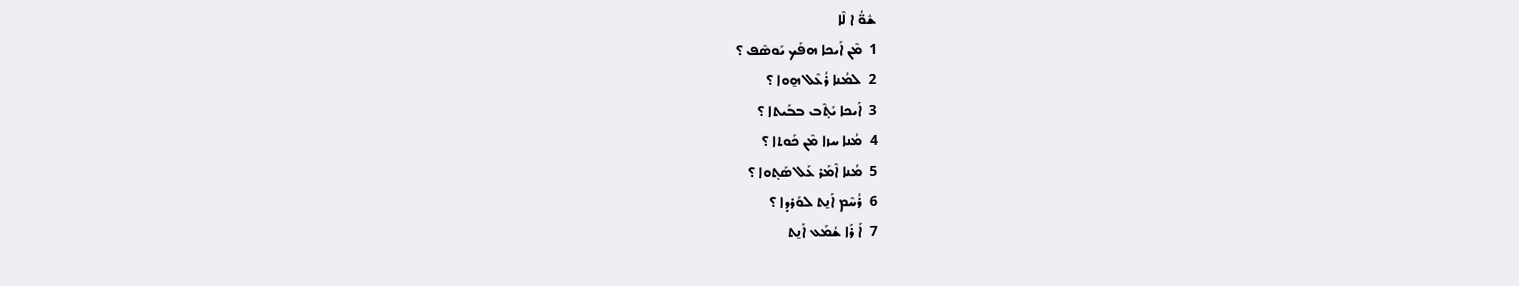ܫܽܘ̈ܳ ܐ ܠܶܐ
1  ܡܶܢ ܐܰܝܟܐ ܗܦܰܟ ܝܰܘܣܶܦ ؟
2  ܠܡܳܢܐ ܪܳܥܶܠ ܗ̱ܘܐ ؟
3  ܐܰܝܟܐ ܝܺܬ̥ܶܒ ܒܒܰܝܬܐ ؟
4  ܡܳܢܐ ܚܙܐ ܡܶܢ ܟܰܘܬܐ ؟
5  ܡܳܢܐ ܐܶܡܰܪ ܥܰܠ ܣܰܬ̥ܘܐ ؟
6  ܪܳܚܶܡ ܐܰܢ̱ܬ ܠܘܰܪܕܐ ؟
7  ܐܰ ܪܰܐ ܫܳܡܰܥ ܐܰܢ̱ܬ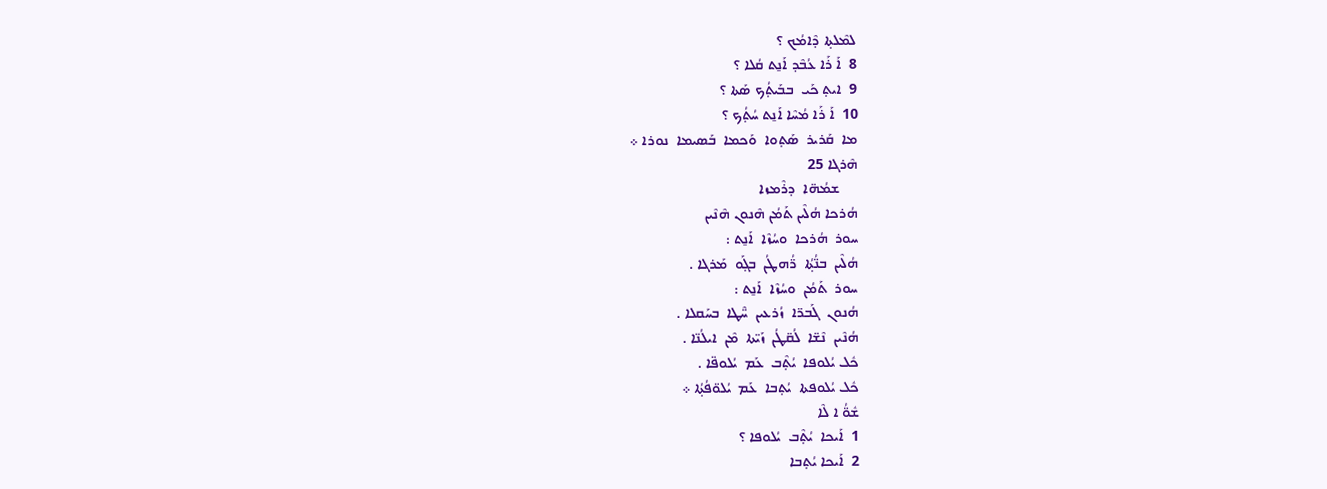ܠܡܶܠܬ̥ܐ ܕܶܐܡܳܟ ؟
8  ܐܰ ܪܰܐ ܥܳܒܶܕ ܐܰܢ̱ܬ ܩܳܠܐ ؟
9  ܐܝܬ̥ ܟܰܝ  ܒܒܰܝܬ̥ܳܟ ܣܰܬܐ ؟
10  ܐܰ ܪܰܐ ܡܳܚܶܐ ܐܰܢ̱ܬ ܚܳܬ̥ܳܟ ؟
ܡܐ  ܩܰܪܝܪ  ܣܰܬ̥ܘܐ  ܘܰܟܡܐ  ܒܰܣܝܡܐ  ܢܘܪܐ ܀
ܗܶܪܓܐ 25
     ܫܡܳܗ̈ܐ  ܕܪܶܡܙܐ
ܗܳܪܟܐ ܗܳܠܶܝܢ ܬܰܡܳܢ ܗܶܢܘܢ ܗܶܢܶܝܢ
ܚܘܪ  ܗܳܪܟܐ  ܘܚܳܙܶܐ  ܐܰܢ̱ܬ :
ܗܳܠܶܝܢ  ܒܢ̈ܳܬ̥ܳܐ  ܪ̈ܳܗܛܳܢ  ܒܓ̥ܰܘ  ܡܰܪܓܐ .
ܚܘܪ  ܬܰܡܳܢ  ܘܚܳܙܶܐ  ܐܰܢ̱ܬ :
ܗܳܢܘܢ  ܓܰܒܪ̈ܐ  ܙܳܪܥܝܢ  ܚ̈ܶܛܐ  ܒܚܰܩܠܐ .
ܗܳܢܶܝܢ  ܢܶܫ̈ܐ  ܠܳܩ̈ܛܳܢ  ܙܰܝ̈ܬܐ  ܡܶܢ  ܐܝܠܳܢ̈ܐ .
ܟܽ‍ܠ ܝܳܠܘܦܐ  ܝܳܬ̥ܶܒ  ܥܰܡ  ܝܳܠܘܦ̈ܐ .
ܟܽ‍ܠ ܝܳܠܘܦܬܐ  ܝܳܬ̥ܒܐ  ܥܰܡ  ܝܳܠܘ̈ܦܳܬ̥ܳܐ ܀
ܫܽܘ̈ܳ ܐ ܠܶܐ
1  ܐܰܝܟܐ  ܝܳܬ̥ܶܒ  ܝܳܠܘܦܐ ؟
2  ܐܰܝܟܐ ܝܳܬ̥ܒܐ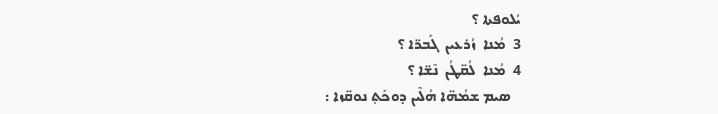ܝܳܠܘܦܬܐ ؟
3  ܡܳܢܐ  ܙܳܪܥܝܢ  ܓܰܒܪ̈ܐ ؟
4  ܡܳܢܐ  ܠܳܩ̈ܛܳܢ  ܢܶܫ̈ܐ ؟
   ܣܝܡ ܫܡܳܗ̈ܐ ܗܳܠܶܝܢ ܕܘܟܰ‍ܬ̥ ܢܘܩ̈ܙܐ :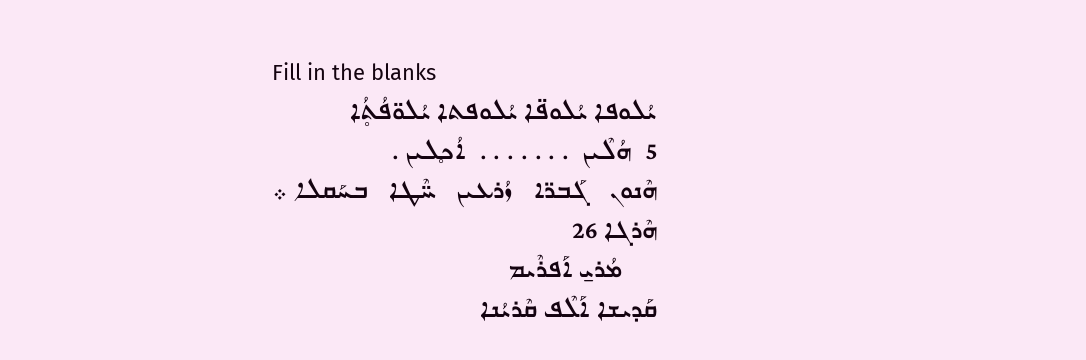Fill in the blanks
ܝܳܠܘܦܐ ܝܳܠܘܦ̈ܐ ܝܳܠܘܦܬܐ ܝܳܠܘ̈ܦܳܬ̥ܳܐ
5  ܗܳܠܶܝܢ  . . . . . . .  ܐܳܟ‍̥ܠܝܢ .
ܗܶܢܘܢ   ܓܰܒܪ̈ܐ   ܙܳܪܥܝܢ   ܚ̈ܶܛܐ   ܒܚܰܩܠܐ ܀
ܗܶܪܓܐ 26
     ܡܳܪܝ̱ ܐܰܦܪܶܝܡ
ܩܰܕܝܫܐ ܐܰ‍ܠܶܦ ܩܶܪܝܳܢܐ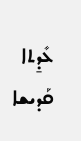ܥܺܕ̱ܬܐ
ܩܰܕܝܫܐ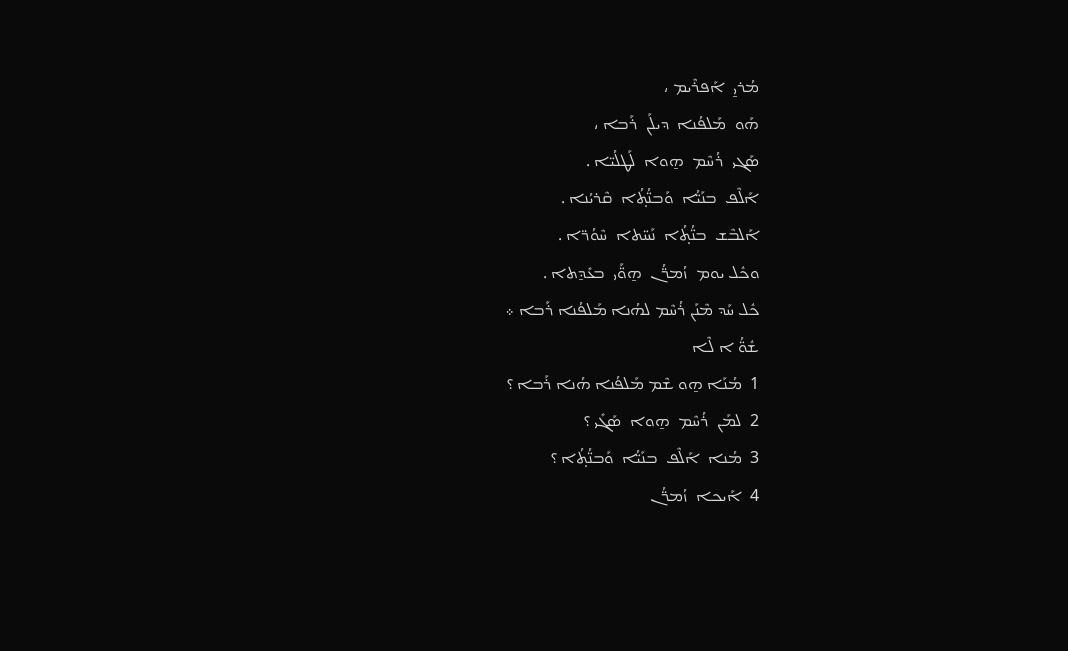ܡܳܪܝ̱  ܐܰܦܪܶܝܡ ،
ܗܰܘ  ܡܰܠܦܳܢܐ  ܕܝܠܰܢ  ܪܰܒܐ ،
ܣܰܓܝ  ܪܳܚܶܡ  ܗ̱ܘܐ  ܠܰܛ‍ܠܳܝ̈ܐ .
ܐܰ‍ܠܶܦ  ܒܢܰܝ̈ܳܐ  ܘܰܒܢ̈ܳܬ̥ܳܐ  ܩܶܪܝܳܢܐ .
ܐܰ‍ܠܒܶܫ  ܒܢ̈ܳܬ̥ܳܐ  ܢܰܚ̈ܬܐ  ܚܶܘܳܪ̈ܐ .
ܘܟܽ‍ܠ ܝܘܡ  ܙܳܡܪ̈ܳܢ  ܗ̱ܘ̈ܰܝ  ܒܥܺܕ̱ܬܐ .
ܟܽ‍ܠ ܚܰܕ ܡܶܢܰܢ ܪܳܚܶܡ ܠܗܳܢܐ ܡܰܠܦܳܢܐ ܪܰܒܐ ܀
ܫܽܘ̈ܳ ܐ ܠܶܐ
1  ܡܳܢܰܐ ܗ̱ܘ ܫܶܡ ܡܰܠܦܳܢܐ ܗܳܢܐ ܪܰܒܐ ؟
2  ܠܡܰܢ  ܪܳܚܶܡ  ܗ̱ܘܐ  ܣܰܓܺܝ ؟
3  ܡܳܢܐ  ܐܰ‍ܠܶܦ  ܒܢܰܝ̈ܳܐ  ܘܰܒܢ̈ܳܬ̥ܳܐ ؟
4  ܐܰܝܟܐ  ܙܳܡܪ̈ܳܢ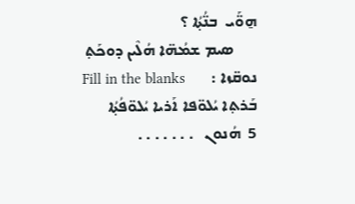ܗ̱ܘ̈ܰܝ  ܒܢ̈ܳܬ̥ܳܐ ؟
      ܣܝܡ ܫܡܳܗ̈ܐ ܗܳܠܶܝܢ ܕܘܟܰ‍ܬ̥ ܢܘܩ̈ܙܐ :       Fill in the blanks
ܒܰܪܬ̥ܐ ܝܳܠܘ̈ܦܐ ܐܰܪܝܐ ܝܳܠܘ̈ܦܳܬ̥ܳܐ
5  ܗܳܢܘܢ   . . . . . . .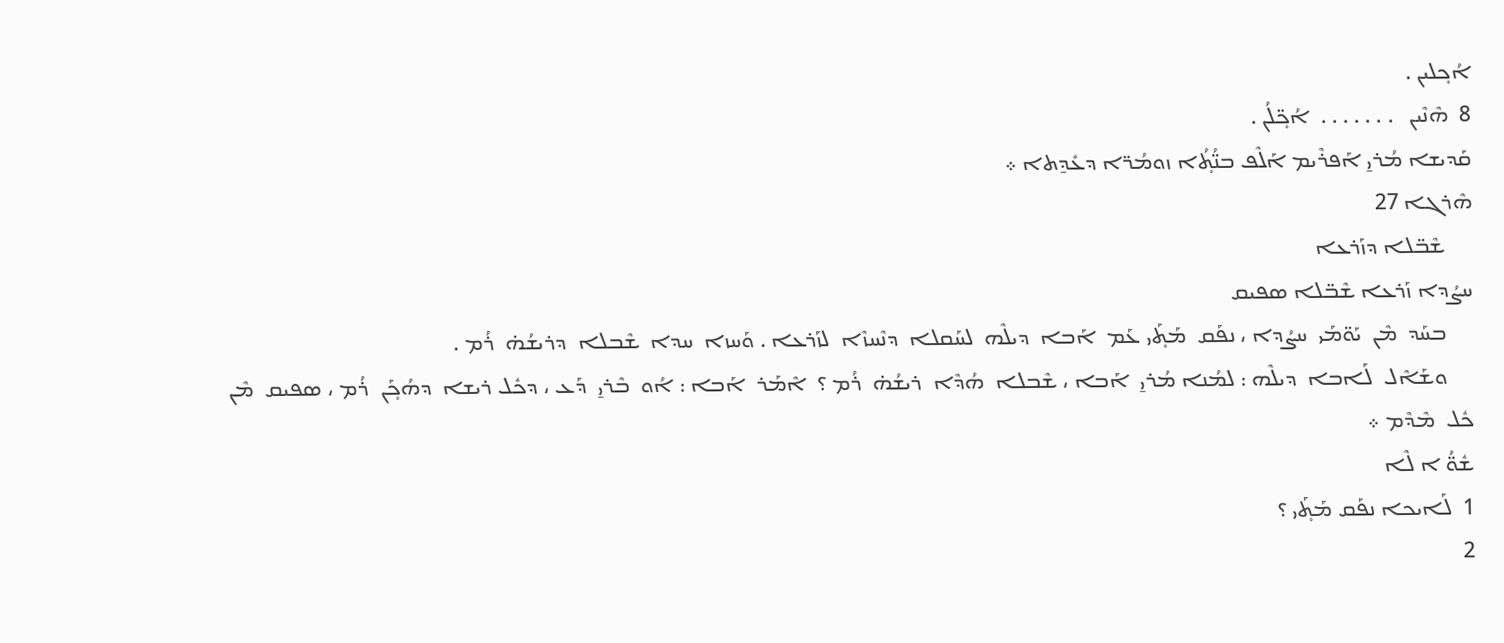ܐܳܟ̥‍ܠܝܢ .
8  ܗܶܢܶܝܢ   . . . . . . .  ܐܳܟ̥̈ܠܳܢ .
ܩܰܕܝܫܐ ܡܳܪܝ̱ ܐܰܦܪܶܝܡ ܐܰ‍ܠܶܦ ܒܢ̈ܳܬ̥ܳܐ ܙܘܡܳܪ̈ܐ ܕܥܺܕ̱ܬܐ ܀
ܗܶܪܓܐ 27
     ܫܶܒ̈ܠܐ ܕܙܰܪܥܐ
ܚܨܳܕܐ ܙܰܪܥܐ ܫܶܒ̈ܠܐ ܣܦܝܩ
     ܒܚܰܕ  ܡܶܢ  ܝܰܘ̈ܡܰܝ  ܚܨܳܕܐ ، ܢܦܰܩ  ܡܰܬ̥ܰܝ ܥܰܡ  ܐܰܒܐ  ܕܝܠܶܗ  ܠܚܰܩܠܐ  ܕܢܶܚܙܶܐ  ܠܙܰܪܥܐ . ܘܰܚܙܐ  ܚܕܐ  ܫܶܒܠܐ  ܕܪܝܫܳܗ̇  ܪܳܡ .
     ܘܫܰܐܶܠ  ܠܰܐܒܐ  ܕܝܠܶܗ : ܠܡܳܢܐ ܡܳܪܝ̱  ܐܰܒܐ ، ܫܶܒܠܐ  ܗܳܕܶܐ  ܪܝܫܳܗ̇  ܪܳܡ ؟  ܐܶܡܰܪ  ܐܰܒܐ : ܐܳܘ  ܒܶܪܝ̱  ܕܰܥ ، ܕܟܽ‍ܠ ܪܝܫܐ  ܕܗܳܟ̥ܰܢ  ܪܳܡ ، ܣܦܝܩ  ܡܶܢ  ܟܽ‍ܠ  ܡܶܕܶܡ ܀
ܫܽܘ̈ܳ ܐ ܠܶܐ
1  ܠܰܐܝܟܐ ܢܦܰܩ ܡܰܬ̥ܰܝ ؟
2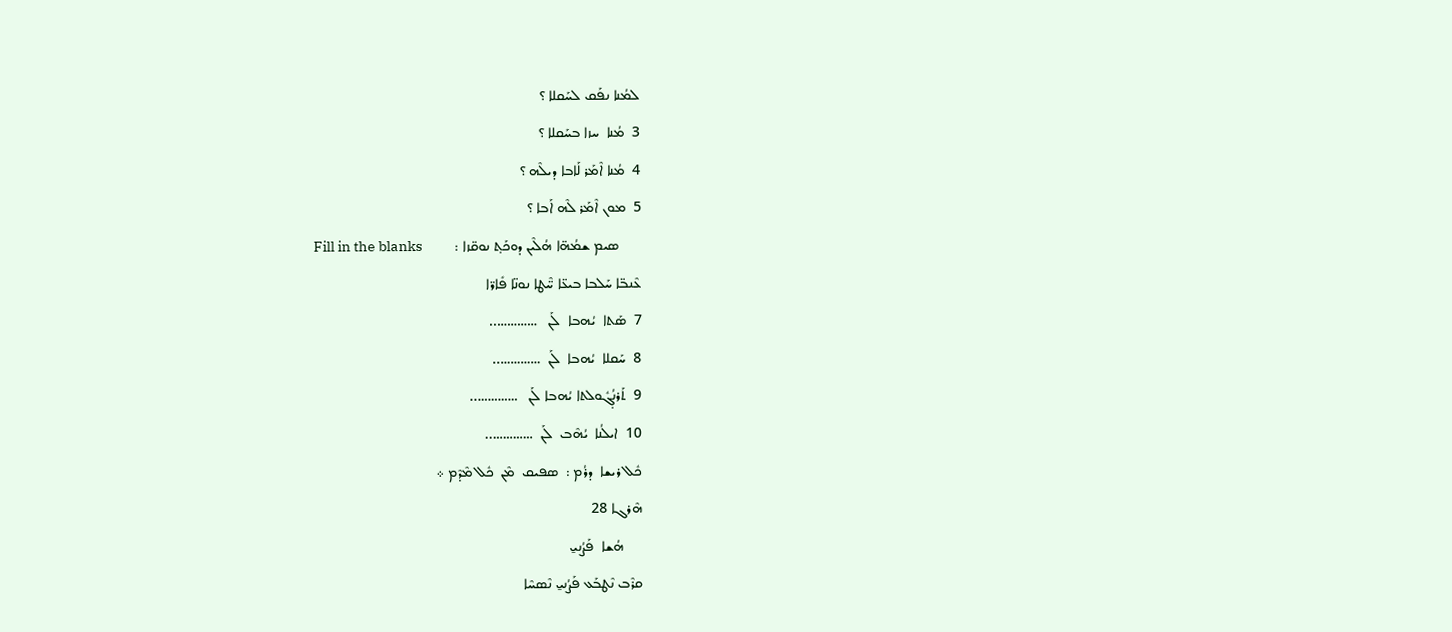ܠܡܳܢܐ ܢܦܰܩ ܠܚܰܩܠܐ ؟
3  ܡܳܢܐ  ܚܙܐ ܒܚܰܩܠܐ ؟
4  ܡܳܢܐ ܐܶܡܰܪ ܠܰܐܒܐ ܕܝܠܶܗ ؟
5  ܡܘܢ ܐܶܡܰܪ ܠܶܗ ܐܰܒܐ ؟
      ܣܝܡ ܫܡܳܗ̈ܐ ܗܳܠܶܝܢ ܕܘܟܰ‍ܬ̥ ܢܘܩ̈ܙܐ :         Fill in the blanks
ܥܶܢܒ̈ܐ ܚܰܠܒܐ ܒܝܥ̈ܐ ܚ̈ܶܛܐ ܢܘܢ̈ܐ ܦܺܐܪ̈ܐ
7  ܣܰܬܐ  ܝܳܗܒܐ  ܠܰܢ   …………..
8  ܚܰܩܠܐ  ܝܳܗܒܐ  ܠܰܢ  …………..
9  ܬܰܪܢܳܓ̥ܽܘܠܬܐ ܝܳܗܒܐ ܠܰܢ   …………..
10  ܐܝܠܳܢܐ  ܝܳܗܶܒ  ܠܰܢ  …………..
ܟܽ‍ܠ ܪܝܫܐ  ܕܪܳܡ :  ܣܦܝܩ  ܡܶܢ  ܟܽ‍ܠ ܡܶܕܶܡ ܀
ܗܶܪܓܐ 28
     ܗܳܫܐ  ܦܰܨܳܢܝ̱
ܩܪܶܒ ܢܶܛܒܰܥ ܦܰܨܳܢܝ̱ ܢܶܣܚܶܐ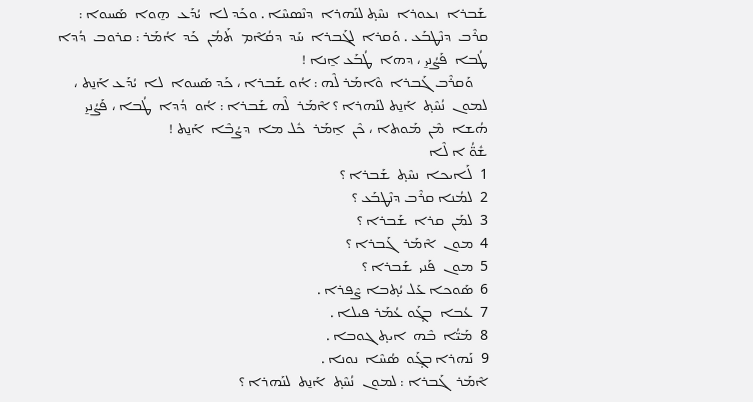ܫܰܒܪܐ  ܙܥܘܪܐ  ܢܚܶܬ̥ ܠܢܰܗܪܐ  ܕܢܶܣܚܶܐ . ܘܟܰܕ ܠܐ  ܝܳܕܰܥ  ܗ̱ܘܐ  ܣܰܚܘܐ : ܩܪܶܒ  ܕܢܶܛܒܰܥ . ܘܰܩܪܐ  ܠܓܰܒܪܐ  ܚܰܕ  ܕܩܳܐܶܡ  ܬܰܡܳܢ  ܟܰܕ  ܐܳܡܰܪ : ܩܪܘܒ  ܕܳܕܐ  ܛܳܒܐ  ܦܰܨܳܢܝ̱ ، ܕܗܐ  ܛܳܒܰܥ ܐ̱ܢܐ !
    ܘܰܩܪܶܒ ܓܰܒܪܐ  ܘܶܐܡܰܪ ܠܶܗ : ܐܳܘ ܫܰܒܪܐ ، ܟܰܕ ܣܰܚܘܐ  ܠܐ  ܝܳܕܰܥ ܐܰܢ̱ܬ ، ܠܡܘܢ  ܢܳܚܶܬ̥  ܐܰܢ̱ܬ ܠܢܰܗܪܐ ؟ ܐܶܡܰܪ  ܠܶܗ ܫܰܒܪܐ : ܐܳܘ  ܕܳܕܐ  ܛܳܒܐ ، ܦܰܨܳܢܝ̱  ܗܳܫܐ  ܡܶܢ  ܡܰܘܬܐ ، ܟܶܢ  ܐ̱ܡܰܪ  ܟܽ‍ܠ ܡܐ  ܕܨܳܒܶܐ  ܐܰܢ̱ܬ !
ܫܽܘ̈ܳ ܐ ܠܶܐ
1  ܠܰܐܝܟܐ  ܢܚܶܬ̥  ܫܰܒܪܐ ؟
2  ܠܡܳܢܐ ܩܪܶܒ ܕܢܶܛܒܰܥ ؟
3  ܠܡܰܢ  ܩܪܐ  ܫܰܒܪܐ ؟
4  ܡܘܢ  ܐܶܡܰܪ  ܓܰܒܪܐ ؟
5  ܡܘܢ  ܦܰܢܝ  ܫܰܒܪܐ ؟
6  ܣܰܘܟܐ ܥܰܠ ܝܳܬ̥ܒܐ ܨܶܦܪܐ .
7  ܥܳܒܐ  ܒܓ̥ܰܘ ܥܳܡܰܪ ܦܝܠܐ .
8  ܡܰܝ̈ܳܐ  ܒܶܗ  ܐܝܬ̥ ܓܘܒܐ .
9  ܢܰܗܪܐ ܒܓ̥ܰܘ  ܣܳܚܶܐ  ܢܘܢܐ .
ܐܶܡܰܪ  ܓܰܒܪܐ : ܠܡܘܢ  ܢܳܚܶܬ̥  ܐܰܢ̱ܬ  ܠܢܰܗܪܐ ؟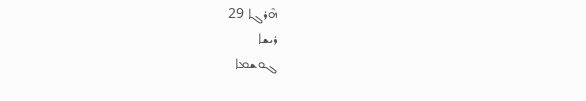ܗܶܪܓܐ 29
ܪܝܫܐ
ܓܘܫܡܐ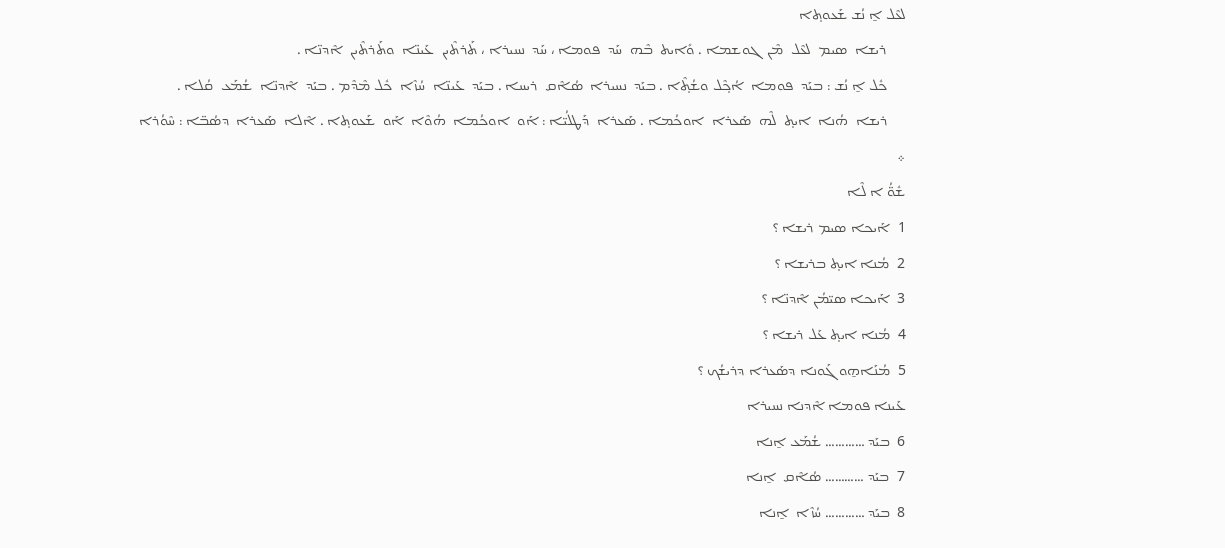ܠܥܶܠ ܐ̱ ܢܳܫ ܫܰܥܘܬ̥ܐ
     ܪܝܫܐ  ܣܝܡ  ܠܥܶܠ  ܡܶܢ  ܓܘܫܡܐ . ܘܺܐܝܬ  ܒܶܗ  ܚܰܕ  ܦܘܡܐ ، ܚܰܕ  ܢܚܝܪܐ ، ܬܰܪܬܶܝܢ  ܥܰܝܢ̈ܐ  ܘܬܰܪܬܶܝܢ  ܐܶܕܢ̈ܐ .
     ܟܽ‍ܠ ܐ̱ ܢܳܫ : ܒܝܰܕ  ܦܘܡܐ  ܐܳܟ̥ܶܠ ܘܫܳܬ̥ܶܐ . ܒܝܰܕ  ܢܚܝܪܐ  ܣܳܐܶܩ  ܪܝܚܐ . ܒܝܰܕ  ܥܰܝܢ̈ܐ  ܚܳܙܶܐ  ܟܽ‍ܠ ܡܶܕܶܡ . ܒܝܰܕ  ܐܶܕܢ̈ܐ  ܫܳܡܰܥ  ܩܳܠܐ .
     ܪܝܫܐ  ܗܳܢܐ  ܐܝܬ̥  ܠܶܗ  ܣܰܥܪܐ  ܐܘܟܳܡܐ . ܣܰܥܪܐ  ܕܰܛ‍ܠܳܝ̈ܐ : ܐܰܘ  ܐܘܟܳܡܐ  ܗܳܘܶܐ  ܐܰܘ  ܫܰܥܘܬ̥ܐ . ܐܶܠܐ  ܣܰܥܪܐ  ܕܣܳܒ̈ܐ : ܚܶܘܳܪܐ ܀
ܫܽܘ̈ܳ ܐ ܠܶܐ
1  ܐܰܝܟܐ ܣܝܡ ܪܝܫܐ ؟
2  ܡܳܢܐ ܐܝܬ̥ ܒܪܝܫܐ ؟
3  ܐܰܝܟܐ ܣܝ̈ܡܳܢ ܐܶܕܢ̈ܐ ؟
4  ܡܳܢܐ ܐܝܬ̥ ܥܰܠ ܪܝܫܐ ؟
5  ܡܳܢܰܐܗ̱ܘ ܓܰܘܢܐ ܕܣܰܥܪܐ ܕܪܝܫܳܟ ؟
ܥܰܝܢܐ ܦܘܡܐ ܐܶܕܢܐ ܢܚܝܪܐ
6  ܒܝܰܕ ………… ܫܳܡܰܥ ܐ̱ܢܐ
7  ܒܝܰܕ ………… ܣܳܐܶܩ  ܐ̱ܢܐ
8  ܒܝܰܕ ………… ܚܳܙܶܐ  ܐ̱ܢܐ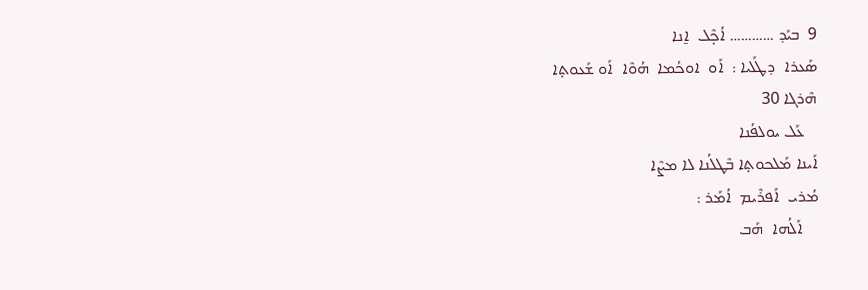9  ܒܝܰܕ ………… ܐܳܟ̥ܶܠ  ܐ̱ܢܐ
ܣܰܥܪܐ  ܕܛܰ‍ܠܝܐ :  ܐܰܘ  ܐܘܟܳܡܐ  ܗܳܘܶܐ  ܐܰܘ ܫܰܥܘܬ̥ܐ
ܗܶܪܓܐ 30
   ܥܰܠ ܝܘܠܦܳܢܐ
ܐܰܝܢܐ ܡܰܠܟܘܬ̥ܐ ܒܶܛ‍ܠܳܢܐ ܠܐ ܡܨܶܐ
ܡܳܪܝ  ܐܰܦܪܶܝܡ  ܐܳܡܰܪ :
    ܐܰ‍ܠܳܗܐ  ܗܰܒ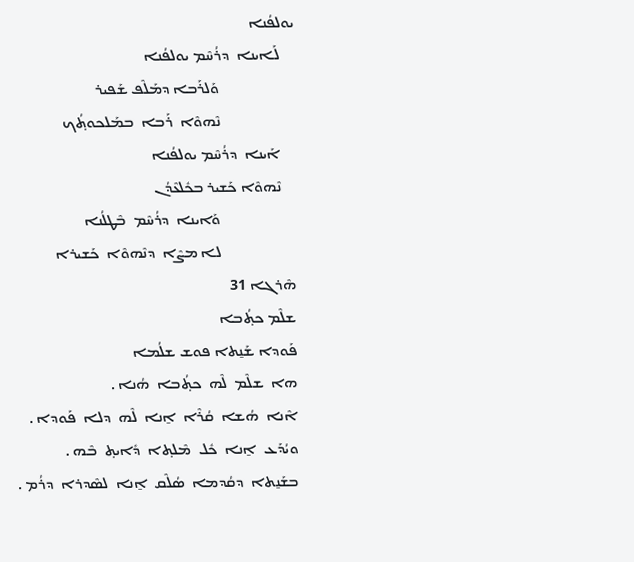ܝܘܠܦܳܢܐ
    ܠܰܐܝܢܐ  ܕܪܳܚܶܡ ܝܘܠܦܳܢܐ
                     ܘܰܠܪܰܒܐ ܕܡܰܠܶܦ ܫܰܦܝܪ
                     ܢܶܗܘܶܐ  ܪܰܒܐ  ܒܡܰܠܟܘܬ̥ܳܟ
    ܐܰܝܢܐ  ܕܪܳܚܶܡ ܝܘܠܦܳܢܐ
    ܢܶܗܘܶܐ ܟܰܫܝܪ ܒܟܽ‍ܠܥܶܕܳܢ
                     ܘܰܐܝܢܐ  ܕܪܳܚܶܡ  ܒܶܛ‍ܠܳܢܐ
                     ܠܐ ܡܨܶܐ  ܕܢܶܗܘܶܐ  ܟܰܫܝܪܐ
ܗܶܪܓܐ 31
ܫܠܶܡ ܟ‍ܬ̥ܳܒܐ
ܦܰܘܕܐ ܫܰܢ̱ܬܐ ܦܘܫ ܫܠܳܡܐ
ܗܐ  ܫܠܶܡ  ܠܶܗ  ܟ‍ܬ̥ܳܒܐ  ܗܳܢܐ .
ܐܶܢܐ  ܗܳܫܐ  ܩܳܪܶܐ  ܐ̱ܢܐ  ܠܶܗ  ܕܠܐ  ܦܰܘܕܐ .
ܘܝܳܕܰܥ  ܐ̱ܢܐ  ܟܽ‍ܠ  ܡܶܠܬ̥ܐ  ܕܺܐܝܬ̥  ܒܶܗ .
ܒܫܰܢ̱ܬܐ  ܕܩܳܕܡܐ  ܣܳܠܶܩ  ܐ̱ܢܐ  ܠܣܶܕܪܐ  ܕܪܳܡ .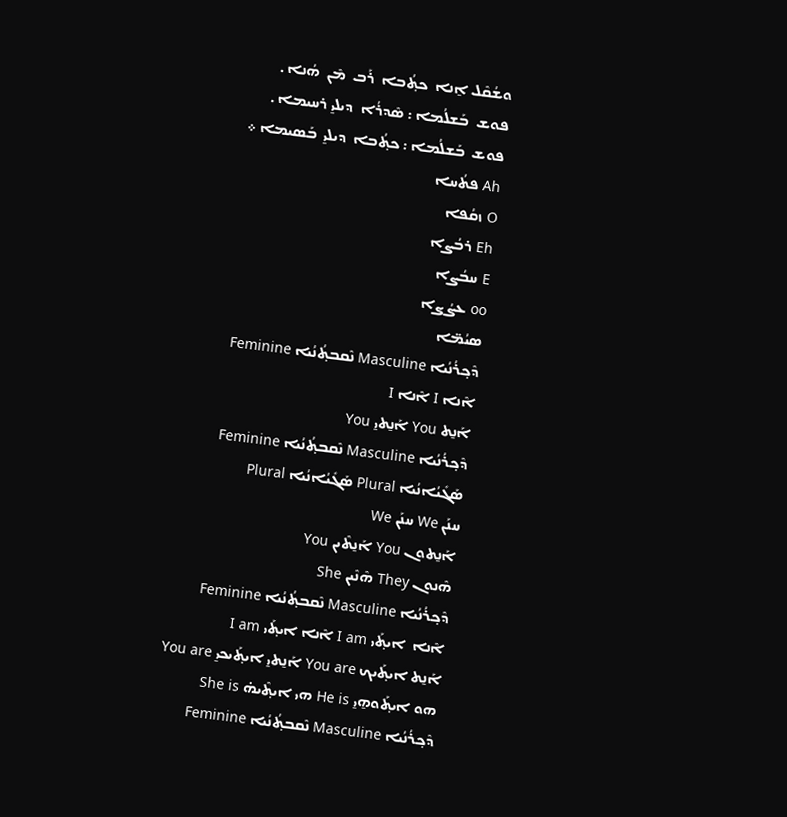ܘܫܳܩܶܠ ܐ̱ܢܐ  ܟ‍ܬ̥ܳܒܐ  ܪܰܒ  ܡܶܢ  ܗܳܢܐ .
ܦܘܫ  ܒܰܫܠܳܡܐ : ܣܶܕܪܳܐ  ܕܝܠܝ̱ ܪܚܝܡܐ .
ܦܘܫ  ܒܰܫܠܳܡܐ : ܟ‍ܬ̥ܳܒܐ  ܕܝܠܝ̱  ܒܰܣܝܡܐ ܀
Ah ܦܬܳܚܐ
O ܙܩܳܦܐ
Eh ܪܒܳܨܐ
E ܚܒܳܨܐ
oo ܥܨܳܨܐ
ܣܝܳܡ̈ܐ
ܕܶܟ̥ܪܳܢܳܝܐ Masculine ܢܶܩܒܬ̥ܳܢܳܝܐ Feminine
ܐܶܢܐ I ܐܶܢܐ I
ܐܰܢ̱ܬ You ܐܰܢ̱ܬܝ̱ You
ܕܶܟ̥ܪܳܢܳܝܐ Masculine ܢܶܩܒܬ̥ܳܢܳܝܐ Feminine
ܣܰܓܺܝܳܐܢܳܝܐ Plural ܣܰܓܺܝܳܐܢܳܝܐ Plural
ܚܢܰܢ We ܚܢܰܢ We
ܐܰܢ̱ܬܘܢ You ܐܰܢ̱ܬܶܝܢ You
ܗܶܢܘܢ They ܗܶܢܶܝܢ She
ܕܶܟ̥ܪܳܢܳܝܐ Masculine ܢܶܩܒܬ̥ܳܢܳܝܐ Feminine
ܐܶܢܐ  ܐܝܬ̥ܰܝ I am ܐܶܢܐ ܐܝܬ̥ܰܝ I am
ܐܰܢ̱ܬ ܐܝܬ̥ܰܝܟ You are ܐܰܢ̱ܬܝ̱ ܐܝܬ̥ܰܝܟܝ̱ You are
ܗܘ ܐܝܬ̥ܰܘܗ̱ܝ̱ He is ܗܝ ܐܝܬ̥ܶܝܗ̇ She is
ܕܶܟ̥ܪܳܢܳܝܐ Masculine ܢܶܩܒܬ̥ܳܢܳܝܐ Feminine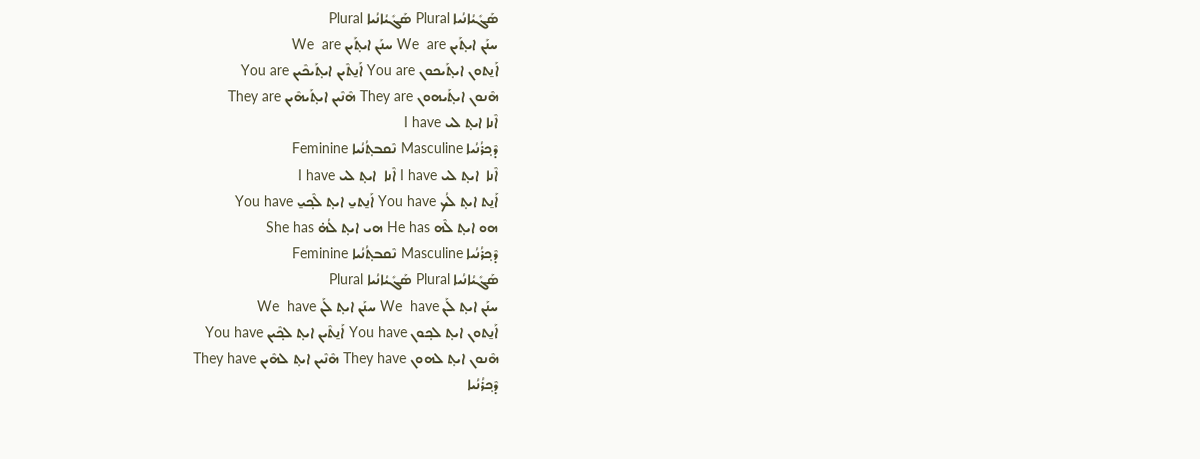ܣܰܓܺܝܳܐܢܳܝܐ Plural ܣܰܓܺܝܳܐܢܳܝܐ Plural
ܚܢܰܢ ܐܝܬ̥ܰܝܢ We  are ܚܢܰܢ ܐܝܬ̥ܰܝܢ We  are
ܐܰܢ̱ܬܘܢ ܐܝܬ̥ܰܝܟܘܢ You are ܐܰܢ̱ܬܶܝܢ ܐܝܬ̥ܰܝܟܶܝܢ You are
ܗܶܢܘܢ ܐܝܬ̥ܰܝܗܘܢ They are ܗܶܢܶܝܢ ܐܝܬ̥ܰܝܗܶܝܢ They are
ܐܶܢܐ ܐܝܬ̥ ܠܝ I have
ܕܶܟ̥ܪܳܢܳܝܐ Masculine ܢܶܩܒܬ̥ܳܢܳܝܐ Feminine
ܐܶܢܐ  ܐܝܬ̥ ܠܝ I have ܐܶܢܐ  ܐܝܬ̥ ܠܝ I have
ܐܰܢ̱ܬ ܐܝܬ̥ ܠܳܟ You have ܐܰܢ̱ܬܝ̱ ܐܝܬ̥ ܠܶܟ̥ܝ̱ You have
ܗܘ ܐܝܬ̥ ܠܶܗ He has ܗܝ ܐܝܬ̥ ܠܳܗ̇ She has
ܕܶܟ̥ܪܳܢܳܝܐ Masculine ܢܶܩܒܬ̥ܳܢܳܝܐ Feminine
ܣܰܓܺܝܳܐܢܳܝܐ Plural ܣܰܓܺܝܳܐܢܳܝܐ Plural
ܚܢܰܢ ܐܝܬ̥ ܠܰܢ We  have ܚܢܰܢ ܐܝܬ̥ ܠܰܢ We  have
ܐܰܢ̱ܬܘܢ ܐܝܬ̥ ܠܟ̥ܘܢ You have ܐܰܢ̱ܬܶܝܢ ܐܝܬ̥ ܠܟ̥ܶܝܢ You have
ܗܶܢܘܢ ܐܝܬ̥ ܠܗܘܢ They have ܗܶܢܶܝܢ ܐܝܬ̥ ܠܗܶܝܢ They have
ܕܶܟ̥ܪܳܢܳܝܐ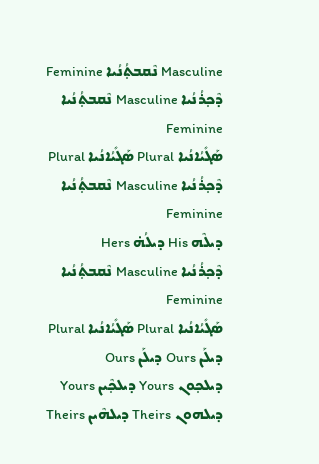Masculine ܢܶܩܒܬ̥ܳܢܳܝܐ Feminine
ܕܶܟ̥ܪܳܢܳܝܐ Masculine ܢܶܩܒܬ̥ܳܢܳܝܐ Feminine
ܣܰܓܺܝܳܐܢܳܝܐ Plural ܣܰܓܺܝܳܐܢܳܝܐ Plural
ܕܶܟ̥ܪܳܢܳܝܐ Masculine ܢܶܩܒܬ̥ܳܢܳܝܐ Feminine
ܕܝܠܶܗ His ܕܝܠܳܗ̇ Hers
ܕܶܟ̥ܪܳܢܳܝܐ Masculine ܢܶܩܒܬ̥ܳܢܳܝܐ Feminine
ܣܰܓܺܝܳܐܢܳܝܐ Plural ܣܰܓܺܝܳܐܢܳܝܐ Plural
ܕܝܠܰܢ Ours ܕܝܠܰܢ Ours
ܕܝܠܟ̥ܘܢ Yours ܕܝܠܟ̥ܶܝܢ Yours
ܕܝܠܗܘܢ Theirs ܕܝܠܗܶܝܢ Theirs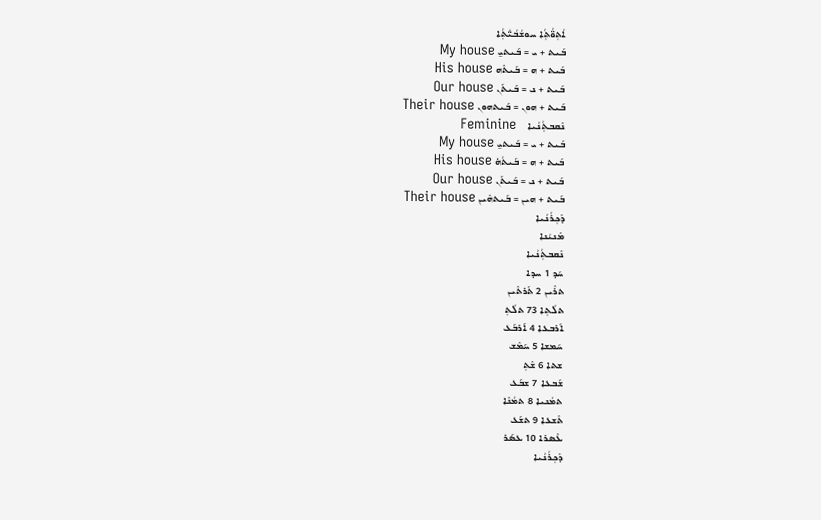ܐܳܬ̥ܘ̈ܳܬ̥ܳܐ ܚܘܫܳܒܳܝ̈ܳܬ̥ܳܐ
ܒܰܝܬ + ܝ = ܒܰܝܬܝ̱ My house
ܒܰܝܬ + ܗ = ܒܰܝܬܶܗ His house
ܒܰܝܬ + ܢ = ܒܰܝܬܰܢ Our house
ܒܰܝܬ + ܗܘܢ = ܒܰܝܬܗܘܢ Their house
ܢܶܩܒܬ̥ܳܢܳܝܐ    Feminine
ܒܰܝܬ + ܝ = ܒܰܝܬܝ̱ My house
ܒܰܝܬ + ܗ = ܒܰܝܬܳܗ̇ His house
ܒܰܝܬ + ܢ = ܒܰܝܬܰܢ Our house
ܒܰܝܬ + ܗܝܢ = ܒܰܝܬܗܶܝܢ Their house
ܕܶܟ̥ܪܳܢܳܝܐ
ܡܶܢܝܳܢܐ
ܢܶܩܒܬ̥ܳܢܳܝܐ
ܚܰܕ 1 ܚܕܐ
ܬܪܶܝܢ 2 ܬܰܪܬܶܝܢ
ܬܠܳܬ̥ܐ 73 ܬܠܳܬ̥
ܐܰܪܒܥܐ 4 ܐܰܪܒܰܥ
ܚܰܡܫܐ 5 ܚܰܡܶܫ
ܫܬܐ 6 ܫܶܬ̥
ܫܰܒܥܐ 7 ܫܒܰܥ
ܬܡܳܢܝܐ 8 ܬܡܳܢܶܐ
ܬܶܫܥܐ 9 ܬܫܰܥ
ܥܶܣܪܐ 10 ܥܣܰܪ
ܕܶܟ̥ܪܳܢܳܝܐ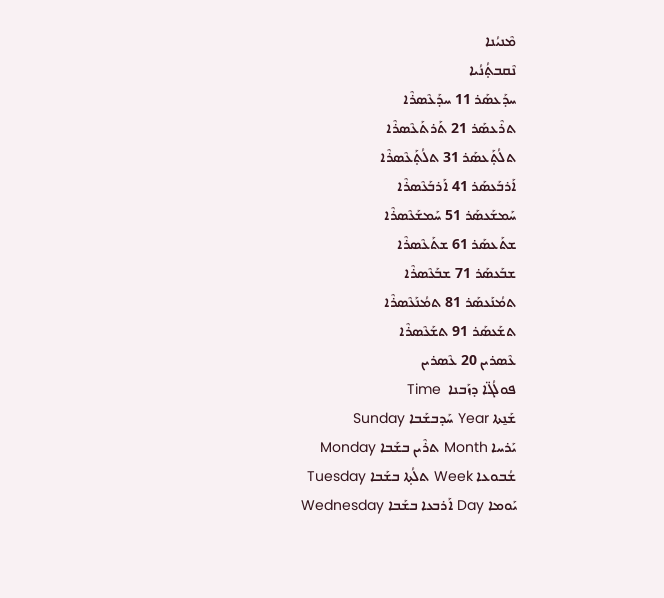ܡܶܢܝܳܢܐ
ܢܶܩܒܬ̥ܳܢܳܝܐ
ܚܕܰܥܣܰܪ 11 ܚܕܰܥܶܣܪܶܐ
ܬܪܶܥܣܰܪ 21 ܬܰܪܬܰܥܶܣܪܶܐ
ܬܠܳܬ̥ܰܥܣܰܪ 31 ܬܠܳܬ̥ܰܥܶܣܪܶܐ
ܐܰܪܒܰܥܣܰܪ 41 ܐܰܪܒܰܥܶܣܪܶܐ
ܚܰܡܫܰܥܣܰܪ 51 ܚܰܡܫܰܥܶܣܪܶܐ
ܫܬܰܥܣܰܪ 61 ܫܬܰܥܶܣܪܶܐ
ܫܒܰܥܣܰܪ 71 ܫܒܰܥܶܣܪܶܐ
ܬܡܳܢܰܥܣܰܪ 81 ܬܡܳܢܰܥܶܣܪܶܐ
ܬܫܰܥܣܰܪ 91 ܬܫܰܥܶܣܪܶܐ
ܥܶܣܪܝܢ 20 ܥܶܣܪܝܢ
ܦܘܠܳܓ̈ܐ ܕܙܰܒܢܐ  Time
ܫܰܢ̱ܬܐ Year ܚܰܕܒܫܰܒܐ Sunday
ܝܰܪܚܐ Month ܬܪܶܝܢ ܒܫܰܒܐ Monday
ܫܳܒܘܥܐ Week ܬܠܳܬ̥ܐ ܒܫܰܒܐ Tuesday
ܝܰܘܡܐ Day ܐܰܪܒܥܐ ܒܫܰܒܐ Wednesday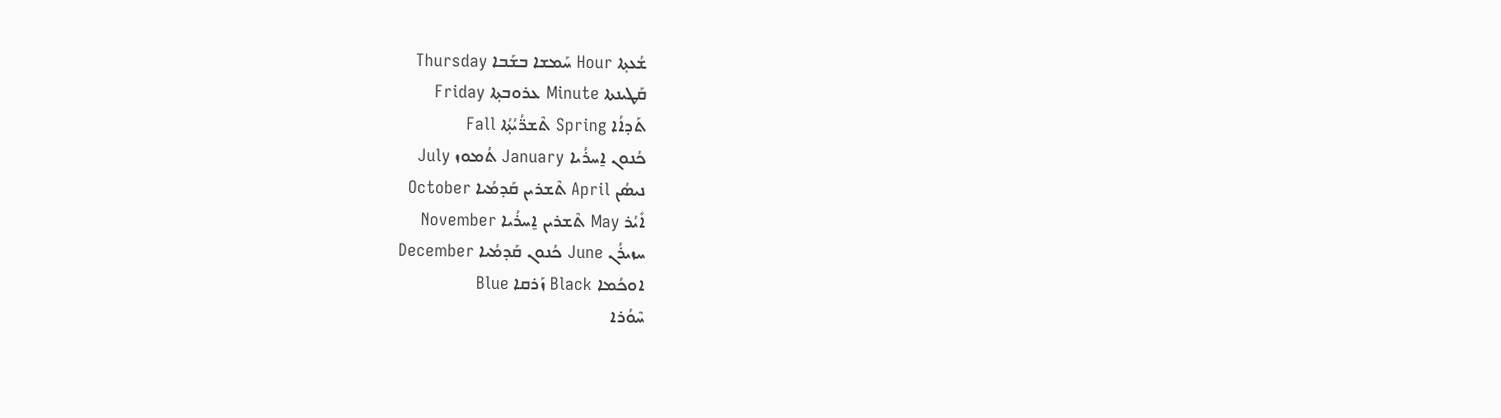ܫܳܥܬ̥ܐ Hour ܚܰܡܫܐ ܒܫܰܒܐ Thursday
ܩܰܛܝܢܬܐ Minute ܥܪܘܒܬ̥ܐ Friday
ܬܰܕܐܳܐ Spring ܬܶܫܪ̈ܳܝܳܬ̥ܳܐ Fall
ܟܳܢܘܢ ܐ̱ܚܪܳܝܐ January ܬܳܡܘܙ July
ܢܝܣܳܢ April ܬܶܫܪܝܢ ܩܰܕܡܳܝܐ October
ܐܺܝܳܪ May ܬܶܫܪܝܢ ܐ̱ܚܪܳܝܐ November
ܚܙܝܪܳܢ June ܟܳܢܘܢ ܩܰܕܡܳܝܐ December
ܐܘܟܳܡܐ Black ܙܰܪܩܐ Blue
ܚܶܘܳܪܐ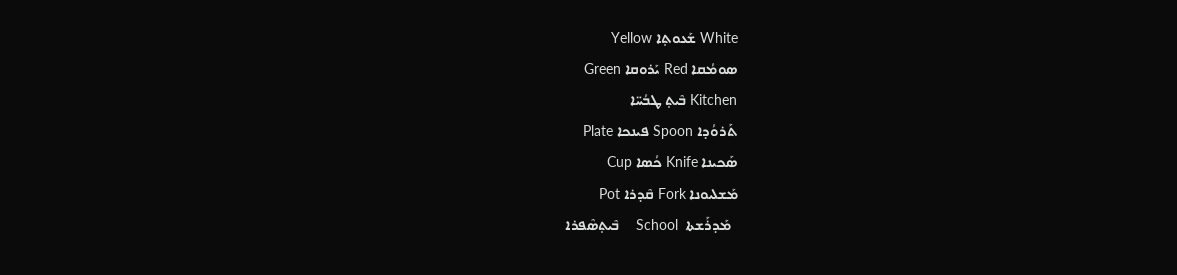White ܫܰܥܘܬ̥ܐ Yellow
ܣܘܡܳܩܐ Red ܝܰܪܘܩܐ Green
Kitchen ܒܶܝܬ̥ ܛܒܳܚ̈ܐ
ܬܰܪܘܳܕܐ Spoon ܦܝܢܟܐ Plate
ܣܰܟܝܢܐ Knife ܟܳܣܐ Cup
ܡܰܫܠܝܘܢܐ Fork ܩܶܕܪܐ Pot
  ܡܰܕܪܰܫܬܐ  School    ܒܶܝܬ̥ܣܶܦܪܐ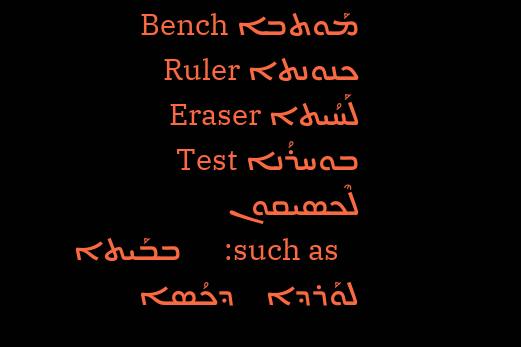ܡܰܘܬܒܐ Bench ܟܢܘܢܬܐ Ruler
ܠܰܚܳܝܬܐ Eraser ܒܘܚܪܳܢܐ Test
ܠܶܟܣܝܩܘܢ
   such as:      ܒܒܰܝܬܐ   ܠܘܰܪܕܐ    ܕܟܳܣܐ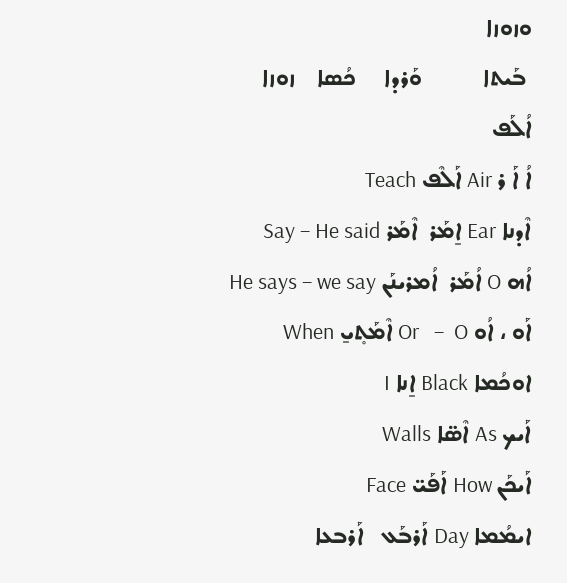ܘܙܘܙܐ
 ܒܰܝܬܐ           ܘܰܪܕܐ     ܟܳܣܐ    ܙܘܙܐ
ܐܳ‍ܠܰܦ
ܐܳ ܐܰ ܪ Air ܐܰ‍ܠܶܦ Teach
ܐܶܕܢܐ Ear ܐ̱ܡܰܪ  ܐܶܡܰܪ Say – He said
ܐܳܗ O ܐܳܡܰܪ  ܐܳܡܪܝܢܰܢ He says – we say
ܐܰܘ ، ܐܳܘ Or   –  O ܐܶܡܰܬ̥ܝ̱ When
ܐܘܟܳܡܐ Black ܐ̱ܢܐ I
ܐܰܝܟ As ܐܶܣ̈ܐ Walls
ܐܰܝܟܰܢ How ܐܰܦܰܝ̈ Face
ܐܝܡܳܡܐ Day ܐܰܪܒܰܥ   ܐܰܪܒܥܐ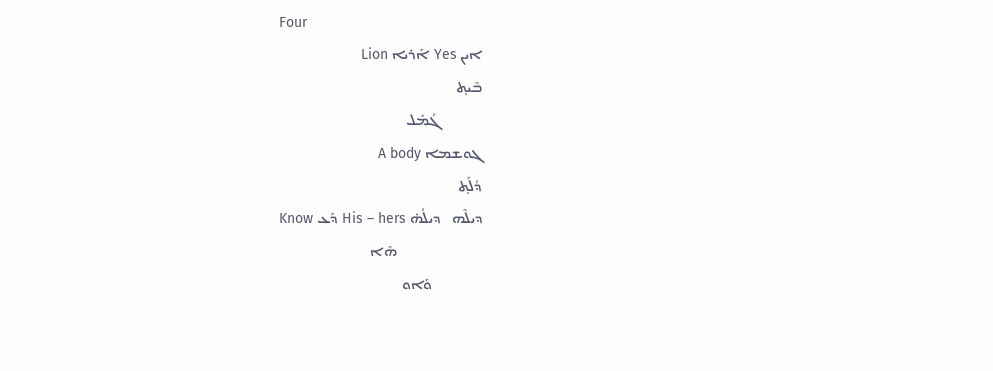Four
ܐܝܢ Yes ܐܰܪܝܐ Lion
ܒܶܝܬ̥
            ܓܳܡܰܠ
ܓܘܫܡܐ A body
ܕܳܠܰܬ̥
ܕܝܠܶܗ   ܕܝܠܳܗ̇ His – hers ܕܰܥ Know
                        ܗܶܐ
              ܘܰܐܘ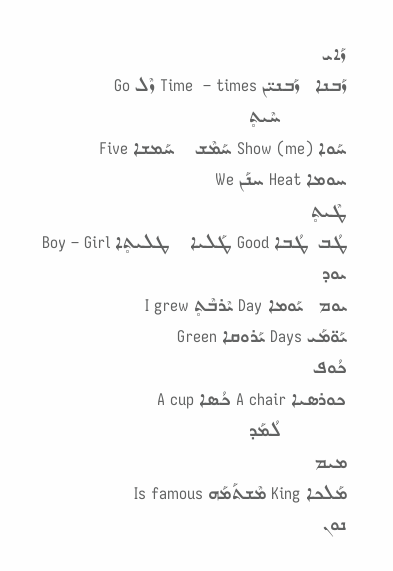ܙܰܐܝ
ܙܰܒܢܐ   ܙܰܒܢܝ̈ܢ Time  – times ܙܶܠ Go
             ܚܶܝܬ̥
ܚܰܘܐ Show (me) ܚܰܡܶܫ    ܚܰܡܫܐ Five
ܚܘܡܐ Heat ܚܢܰܢ We
ܛܶܝܬ̥
ܛܳܒ  ܛܳܒܐ Good ܛܰ‍ܠܝܐ    ܛܠܝܬ̥ܐ Boy – Girl
ܝܘܕ
ܝܘܡ   ܝܰܘܡܐ Day ܝܶܪܒܶܬ̥ I grew
ܝܰܘ̈ܡܰܝ Days ܝܰܪܘܩܐ Green
ܟܳܘܦ
ܟܘܪܣܝܐ A chair ܟܳܣܐ A cup
             ܠܳܡܰܕ
ܡܝܡ
ܡܰܠܟܐ King ܡܶܫܬܰܡܰܗ Is famous
ܢܘܢ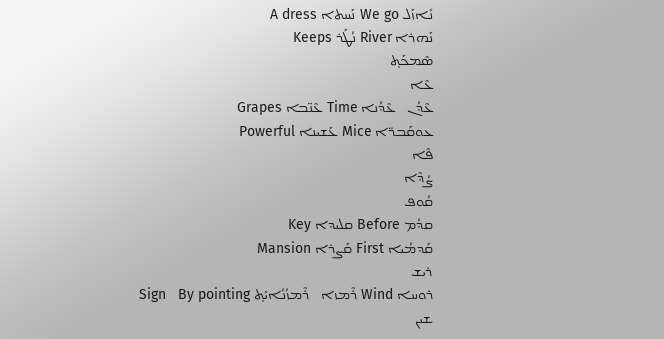ܢܺܐܙܰܠ We go ܢܰܚܬܐ A dress
ܢܰܗܪܐ River ܢܳܛܰܪ Keeps
ܣܶܡܟܰ‍ܬ̥
ܥܶܐ
ܥܶܕܳܢ   ܥܶܕܳܢܐ Time ܥܶܢ̈ܒܐ Grapes
ܥܘܩܰܒܪ̈ܐ Mice ܥܰܫܝܢܐ Powerful
ܦܶܐ
ܨܳܕܶܐ
ܩܳܘܦ
ܩܕܳܡ Before ܩܠܝܕܐ Key
ܩܰܕܡܳܝܐ First ܩܰܨܪܐ Mansion
ܪܝܫ
ܪܘܚܐ Wind ܪܶܡܙܐ   ܪܶܡܙܳܢܳܐܝܺܬ̥ Sign   By pointing
ܫܝܢ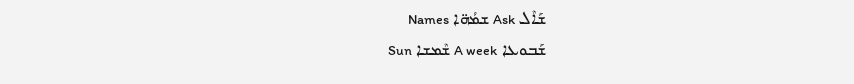ܫܰܐܶܠ Ask ܫܡܳܗ̈ܐ Names
ܫܰܒܘܥܐ A week ܫܶܡܫܐ Sun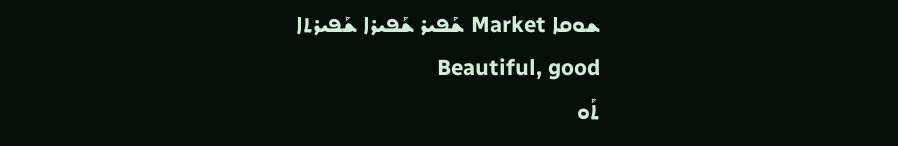ܫܘܩܐ Market ܫܰܦܝܪ ܫܰܦܝܪܐ ܫܰܦܝܪܬܐ Beautiful, good
ܬܰܘ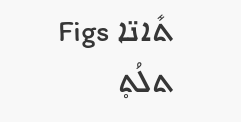ܬܺܐܢ̈ܐ Figs ܬܠܳܬ̥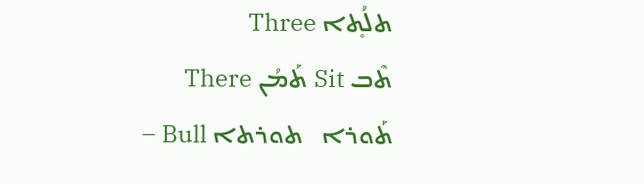ܬܠܳܬ̥ܐ Three
ܬܶܒ Sit ܬܰܡܳܢ There
ܬܰܘܪܐ   ܬܘܪܬܐ Bull –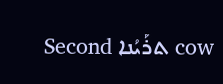cow ܬܪܰܝܳܢܐ Second